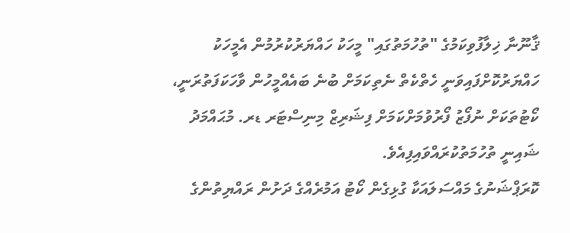ޤާނޫނާ ޚިލާފުވިކަމުގެ "ތުހުމަތުގައި" މީހަކު ހައްޔަރުކުރުމުން އެމީހަކު ހައްޔަރުކޮށްފައިވަނީ ހެތްކެތް ނެތިކަމަށް ބުނެ ބައެއްމީހުން ވާހަކަފަތުރަނީ، ކޯޓުތަކަށް ނުފޯޒު ފޯރުވުމަށްކަމަށް ފިޝަރިޒް މިނިސްޓަރ ޑރ. މުޙައްމަދު ޝައިނީ ތުހުމަތުކުރައްވައިފިއެވެ.
ކޮރަޕްޝަނުގެ މައްސަލައަކާ ގުޅިގެން ކޯޓު އަމުރެއްގެ ދަށުން ރައްޔިތުންގެ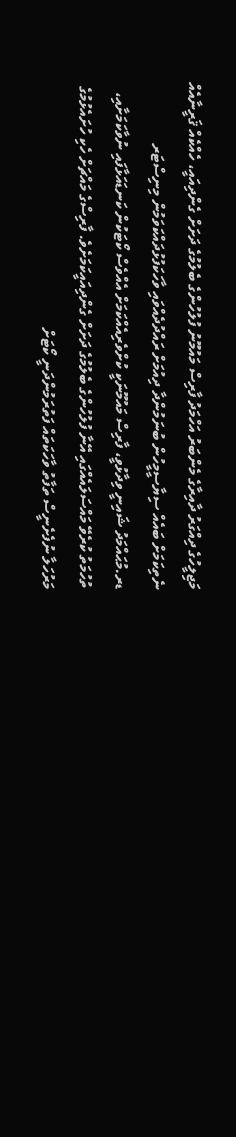މަޖިލީހުގެ ދިއްގަރު ދާއިރާގެ މެންބަރު އަހްމަދު ފާރިސް މައުމޫނު ފުލުހުންގެ ބެލުމުގެ ދަށަށް ގެންދިއައީ، ހެއްކެއް ޤަރީނާއެއް ނެތިކަމަށް ބައެއް ސިޔާސީމީހުން ބުނަމުންދާ ދިއުމަށް ރައްދުދެއްވައި ވާހަކަފުޅުދައްކަވަމުން މިނިސްޓަރ ޑރ.މުޙައްމަދު ޝައިނީ ވިދާޅުވީ، ފާރިސް މައުމޫނަކީ ކުށްވެރިއެއްކަމަށް އެއްވެސް ކޯޓަކުން ކަނޑައަޅާފައި ނުވާކަމަށާއި، ތުހުމަތު ކުރެވޭ މައްސަލައެއްގައި އޭނާ ފުލުހުންގެ ބެލުމުގެ ދަށަށް ގެންދިއައީކަމަށެވެ. ފާރިސްގެ މައްޗަށް ހެކި ހުށައެޅުމުގެ މަރުހަލާ ނުފެށެނީސް ތަފާތު ވާހަކަތައް ފަތުރަމުންދަނީ ކޯޓަށް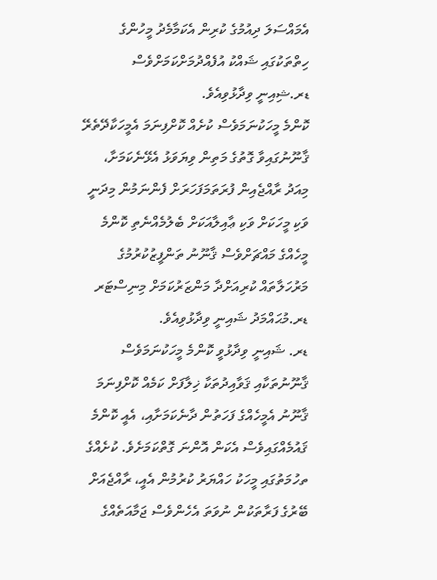އެމައްސަލަ ދިއުމުގެ ކުރިން އެކަމާމެދު މީހުންގެ ހިތްތަކުގައި ޝައްކު އުފެއްދުމަށްކަމަށްވެސް ޑރ.ޝިއިނީ ވިދާޅުވިއެވެ.
ކޮންމެ މީހަކުނަމަވެސް ކުށެއް ކޮށްފިނަމަ އެމީހަކާދޭތެރޭ ޤާނޫނުގައިވާ ގޮތުގެ މަތިން ވިޔަވަޅު އެޅޭނެކަމަށާ، މިއަދު ރާއްޖެއިން ފުރަތަމަފަހަރަށް ފެންނަމުން މިދަނީ ވަކި މީހަކަށް ވަކި ޢާއިލާއަކަށް ބެލުމެއްނެތި ކޮންމެ މީހެއްގެ މައްޗަށްވެސް ޤާނޫނު ތަންފީޒުކުރުމުގެ މަރުހަލާތައް ކުރިއަށްދާ މަންޒަރުކަމަށް މިނިސްޓަރ ޑރ.މުޙައްމަދު ޝައިނީ ވިދާޅުވިއެވެ.
ޑރ. ޝައިނީ ވިދާޅުވީ ކޮންމެ މީހަކުނަމަވެސް ޤާނޫނުތަކާއި ޤަވާއިދުތަކާ ޚިލާފަށް ކަމެއް ކޮށްފިނަމަ ޤާނޫނު އެމީހެއްގެ ފަހަތުން ދާނެކަމަށާއި، އެއީ ކޮންމެ ޤައުމެއްގައިވެސް އެކަން އޮންނަ ގޮތްކަމަށެވެ. ކުށެއްގެ ތހުމަތުގައި މީހަކު ހައްޔަރު ކުރުމުން އެއީ، ރާއްޖެއަށް ބޭރުގެ ފަރާތަކުން ނުވަތަ އެހެންވެސް ޖަމާއަތެއްގެ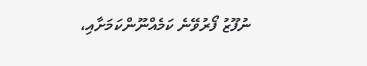ނުފޫޒު ފޯރުވޭނެ ކަމެއްނޫންކަމަށާއި،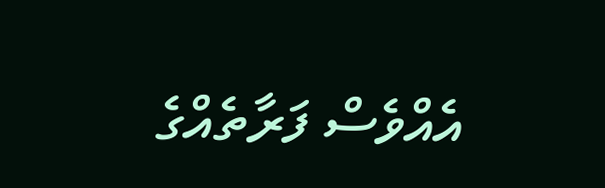އެއްވެސް ފަރާތެއްގެ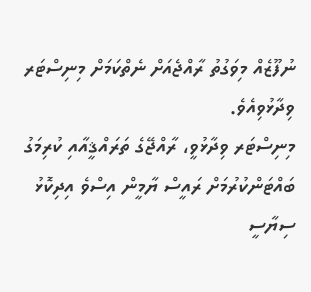ނުފޫޒެއް މިވަގުތު ރާއްޖެއަށް ނެތްކަމަށް މިނިސްޓަރ ވިދާޅުވިއެވެ.
މިނިސްޓަރ ވިދާޅުވީ، ރާއްޖޭގެ ތަރައްޤީއާއި ކުރިމަގު ބައްޓަންކުރުމަށް ރައީސް ޔާމީން އިސްވެ އިދިކޮޅު ސިޔާސީ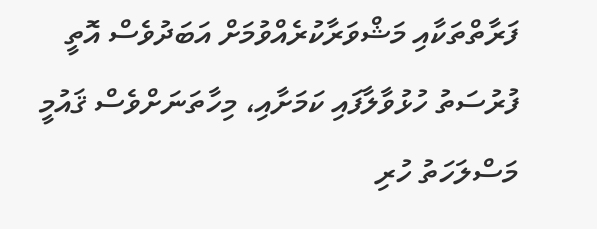ފަރާތްތަކާއި މަޝްވަރާކުރެއްވުމަށް އަބަދުވެސް އޮތީ ފުރުސަތު ހުޅުވާލާފައި ކަމަށާއި، މިހާތަނަށްވެސް ޤައުމީ މަސްލަހަތު ހުރި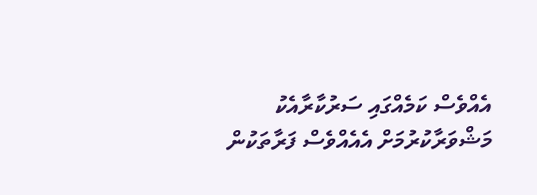އެއްވެސް ކަމެއްގައި ސަރުކާރާއެކު މަޝްވަރާކުރުމަށް އެއެއްވެސް ފަރާތަކުން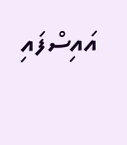އައިސްފައި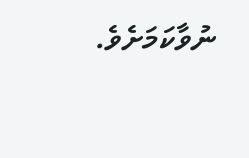ނުވާކަމަށެވެ.